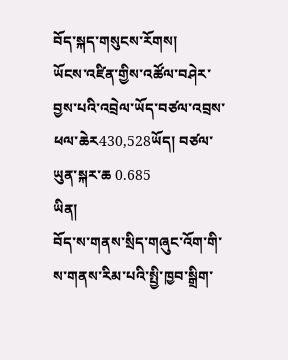བོད་སྐད་གསུངས་རོགས།
ཡོངས་འཛིན་གྱིས་འཚོལ་བཤེར་བྱས་པའི་འབྲེལ་ཡོད་བཙལ་འབྲས་ཕལ་ཆེར430,528ཡོད། བཙལ་ཡུན་སྐར་ཆ 0.685
ཡིན།
བོད་ས་གནས་སྲིད་གཞུང་འོག་གི་ས་གནས་རིམ་པའི་སྤྱི་ཁྱབ་སྒྲིག་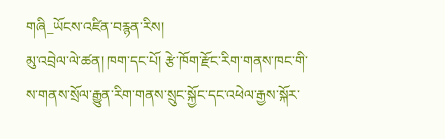གཞི_ཡོངས་འཛིན་བརྙན་རིས།
མུ་འབྲེལ་ལེ་ཚན། ཁག་དང་པོ། རྩེ་ཁོག་རྫོང་རིག་གནས་ཁང་གི་ས་གནས་སྲོལ་རྒྱུན་རིག་གནས་སྲུང་སྐྱོང་དང་འཕེལ་རྒྱས་སྐོར་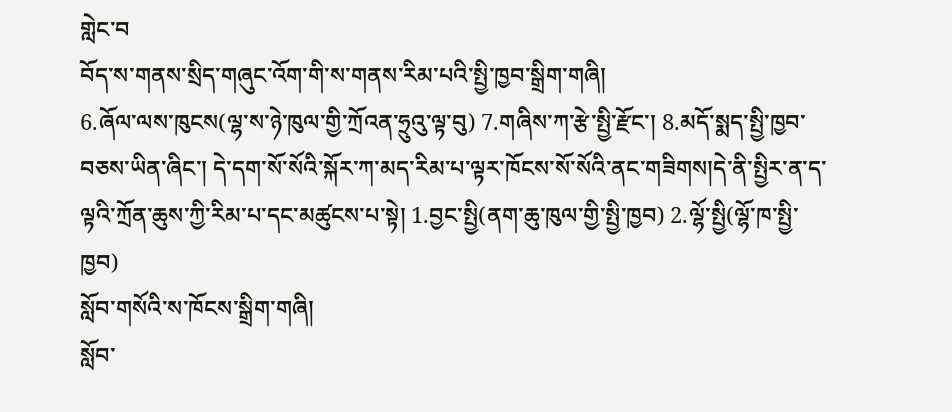གླེང་བ
བོད་ས་གནས་སྲིད་གཞུང་འོག་གི་ས་གནས་རིམ་པའི་སྤྱི་ཁྱབ་སྒྲིག་གཞི།
6.ཞོལ་ལས་ཁུངས(ལྷ་ས་ཉེ་ཁུལ་གྱི་ཀྲོའན་ཧྲུའུ་ལྟ་བུ) 7.གཞིས་ཀ་རྩེ་སྤྱི་རྫོང་། 8.མདོ་སྨད་སྤྱི་ཁྱབ་བཅས་ཡིན་ཞིང་། དེ་དག་སོ་སོའི་སྐོར་ཀ་མད་རིམ་པ་ལྟར་ཁོངས་སོ་སོའི་ནང་གཟིགས།དེ་ནི་སྤྱིར་ན་ད་ལྟའི་ཀྲོན་ཆུས་ཀྱི་རིམ་པ་དང་མཚུངས་པ་སྟེ། 1.བྱང་སྤྱི(ནག་ཆུ་ཁུལ་གྱི་སྤྱི་ཁྱབ) 2.ལྷོ་སྤྱི(ལྷོ་ཁ་སྤྱི་ཁྱབ)
སློབ་གསོའི་ས་ཁོངས་སྒྲིག་གཞི།
སློབ་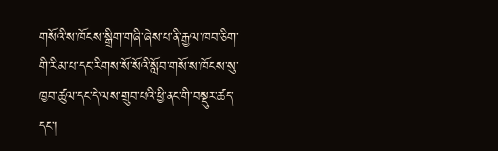གསོའི་ས་ཁོངས་སྒྲིག་གཞི་ཞེས་པ་ནི་རྒྱལ་ཁབ་ཅིག་གི་རིམ་པ་དང་རིགས་སོ་སོའི་སློབ་གསོ་ས་ཁོངས་སུ་ཁྱབ་ཚུལ་དང་དེ་ལས་གྲུབ་པའི་ཕྱི་ནང་གི་བསྡུར་ཚད་དང་།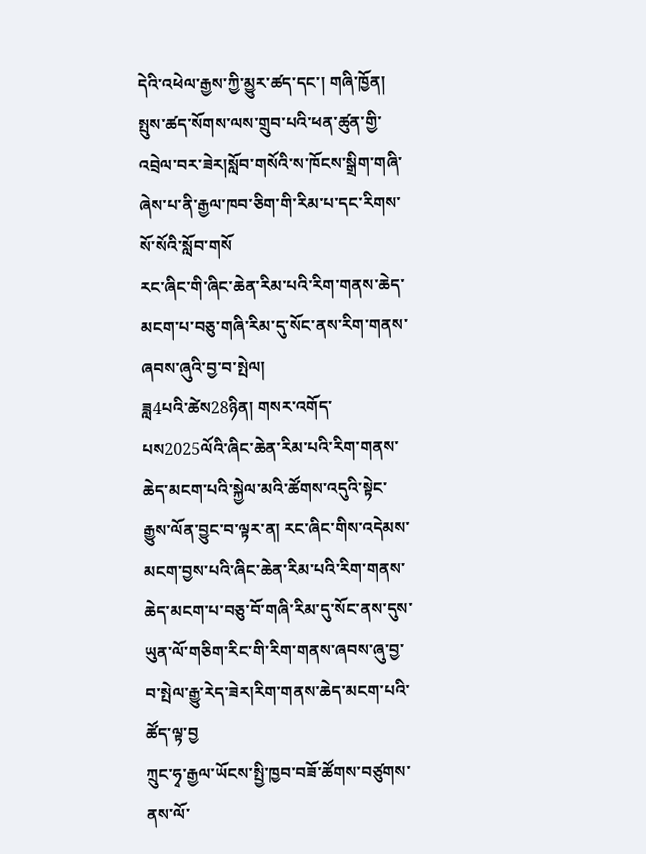དེའི་འཕེལ་རྒྱས་ཀྱི་མྱུར་ཚད་དང་། གཞི་ཁྱོན། སྤུས་ཚད་སོགས་ལས་གྲུབ་པའི་ཕན་ཚུན་གྱི་འབྲེལ་བར་ཟེར།སློབ་གསོའི་ས་ཁོངས་སྒྲིག་གཞི་ཞེས་པ་ནི་རྒྱལ་ཁབ་ཅིག་གི་རིམ་པ་དང་རིགས་སོ་སོའི་སློབ་གསོ
རང་ཞིང་གི་ཞིང་ཆེན་རིམ་པའི་རིག་གནས་ཆེད་མངག་པ་བཅུ་གཞི་རིམ་དུ་སོང་ནས་རིག་གནས་ཞབས་ཞུའི་བྱ་བ་སྤེལ།
ཟླ4པའི་ཚེས28ཉིན། གསར་འགོད་པས2025ལོའི་ཞིང་ཆེན་རིམ་པའི་རིག་གནས་ཆེད་མངག་པའི་སྐྱེལ་མའི་ཚོགས་འདུའི་སྟེང་རྒྱུས་ལོན་བྱུང་བ་ལྟར་ན། རང་ཞིང་གིས་འདེམས་མངག་བྱས་པའི་ཞིང་ཆེན་རིམ་པའི་རིག་གནས་ཆེད་མངག་པ་བཅུ་བོ་གཞི་རིམ་དུ་སོང་ནས་དུས་ཡུན་ལོ་གཅིག་རིང་གི་རིག་གནས་ཞབས་ཞུ་བྱ་བ་སྤེལ་རྒྱུ་རེད་ཟེར།རིག་གནས་ཆེད་མངག་པའི་ཚོད་ལྟ་བྱ
ཀྲུང་ཧྭ་རྒྱལ་ཡོངས་སྤྱི་ཁྱབ་བཟོ་ཚོགས་བཙུགས་ནས་ལོ་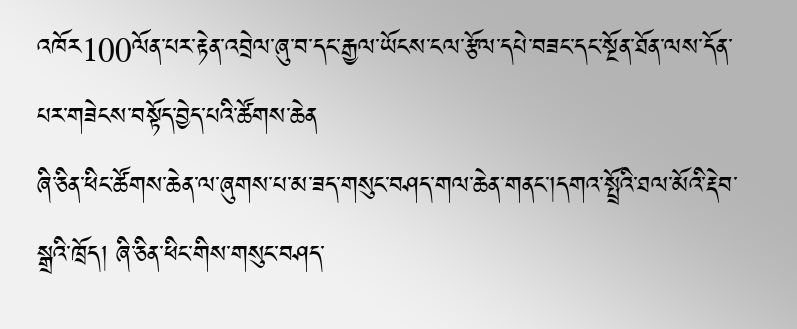འཁོར100ལོན་པར་རྟེན་འབྲེལ་ཞུ་བ་དང་རྒྱལ་ཡོངས་ངལ་རྩོལ་དཔེ་བཟང་དང་སྔོན་ཐོན་ལས་དོན་པར་གཟེངས་བསྟོད་བྱེད་པའི་ཚོགས་ཆེན
ཞི་ཅིན་ཕིང་ཚོགས་ཆེན་ལ་ཞུགས་པ་མ་ཟད་གསུང་བཤད་གལ་ཆེན་གནང་།དགའ་སྤྲོའི་ཐལ་མོའི་རྡེབ་སྒྲའི་ཁྲོད། ཞི་ཅིན་ཕིང་གིས་གསུང་བཤད་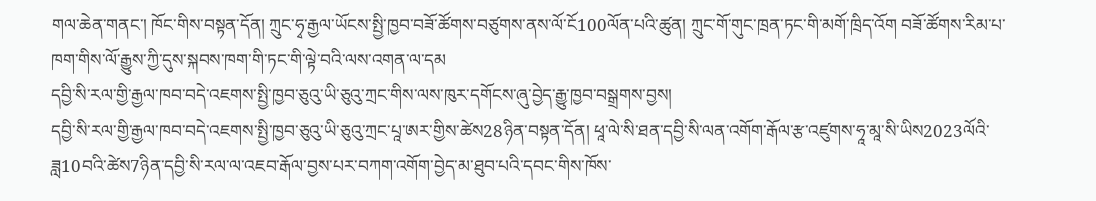གལ་ཆེན་གནང་། ཁོང་གིས་བསྟན་དོན། ཀྲུང་ཧྭ་རྒྱལ་ཡོངས་སྤྱི་ཁྱབ་བཟོ་ཚོགས་བཙུགས་ནས་ལོ་ངོ100ལོན་པའི་ཚུན། ཀྲུང་གོ་གུང་ཁྲན་ཏང་གི་མགོ་ཁྲིད་འོག བཟོ་ཚོགས་རིམ་པ་ཁག་གིས་ལོ་རྒྱུས་ཀྱི་དུས་སྐབས་ཁག་གི་ཏང་གི་ལྟེ་བའི་ལས་འགན་ལ་དམ
དབྱི་སི་རལ་གྱི་རྒྱལ་ཁབ་བདེ་འཇགས་སྤྱི་ཁྱབ་ཅུའུ་ཡི་ཅུའུ་ཀྲང་གིས་ལས་ཁུར་དགོངས་ཞུ་བྱེད་རྒྱུ་ཁྱབ་བསྒྲགས་བྱས།
དབྱི་སི་རལ་གྱི་རྒྱལ་ཁབ་བདེ་འཇགས་སྤྱི་ཁྱབ་ཅུའུ་ཡི་ཅུའུ་ཀྲང་པཱ་ཨར་གྱིས་ཚེས28ཉིན་བསྟན་དོན། ཕཱ་ལེ་སི་ཐན་དབྱི་སི་ལན་འགོག་རྒོལ་རྩ་འཛུགས་ཧཱ་མཱ་སི་ཡིས2023ལོའི་ཟླ10བའི་ཚེས7ཉིན་དབྱི་སི་རལ་ལ་འཇབ་རྒོལ་བྱས་པར་བཀག་འགོག་བྱེད་མ་ཐུབ་པའི་དབང་གིས་ཁོས་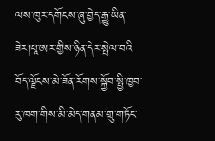ལས་ཁུར་དགོངས་ཞུ་བྱེད་རྒྱུ་ཡིན་ཟེར།པཱ་ཨར་གྱིས་ཉིན་དེར་སྤེལ་བའི
བོད་ལྗོངས་མེ་ཟོན་རོགས་སྐྱོབ་སྤྱི་ཁྱབ་རུ་ཁག་གིས་མི་མེད་གནམ་གྲུ་གཏོང་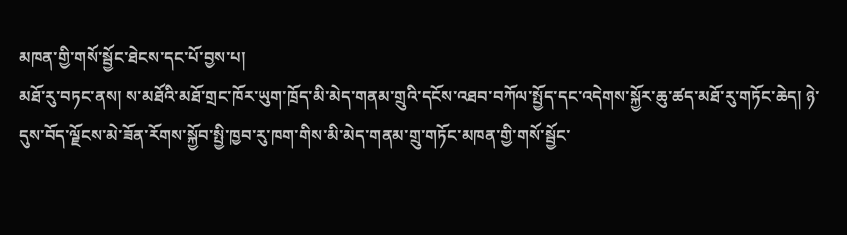མཁན་གྱི་གསོ་སྦྱོང་ཐེངས་དང་པོ་བྱས་པ།
མཐོ་རུ་བཏང་ནས། ས་མཐོའི་མཐོ་གྲང་ཁོར་ཡུག་ཁྲོད་མི་མེད་གནམ་གྲུའི་དངོས་འཐབ་བཀོལ་སྤྱོད་དང་འདེགས་སྐྱོར་ཆུ་ཚད་མཐོ་རུ་གཏོང་ཆེད། ཉེ་དུས་བོད་ལྗོངས་མེ་ཟོན་རོགས་སྐྱོབ་སྤྱི་ཁྱབ་རུ་ཁག་གིས་མི་མེད་གནམ་གྲུ་གཏོང་མཁན་གྱི་གསོ་སྦྱོང་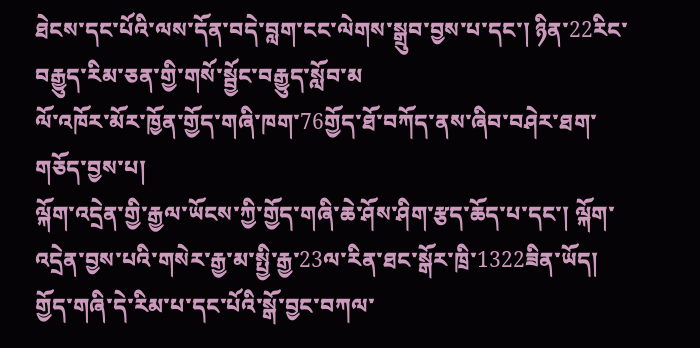ཐེངས་དང་པོའི་ལས་དོན་བདེ་བླག་ངང་ལེགས་སྒྲུབ་བྱས་པ་དང་། ཉིན་22རིང་བརྒྱུད་རིམ་ཅན་གྱི་གསོ་སྦྱོང་བརྒྱུད་སློབ་མ
ལོ་འཁོར་མོར་ཁྱོན་གྱོད་གཞི་ཁག་76གྱོད་ཐོ་བཀོད་ནས་ཞིབ་བཤེར་ཐག་གཅོད་བྱས་པ།
ལྐོག་འདྲེན་གྱི་རྒྱལ་ཡོངས་ཀྱི་གྱོད་གཞི་ཆེ་ཤོས་ཤིག་རྩད་ཆོད་པ་དང་། ལྐོག་འདྲེན་བྱས་པའི་གསེར་རྒྱ་མ་སྤྱི་རྒྱ་23ལ་རིན་ཐང་སྒོར་ཁྲི་1322ཟིན་ཡོད། གྱོད་གཞི་དེ་རིམ་པ་དང་པོའི་སྒོ་བྱང་བཀལ་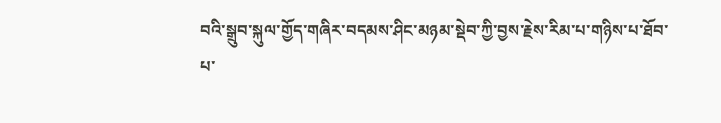བའི་སྒྲུབ་སྐུལ་གྱོད་གཞིར་བདམས་ཤིང་མཉམ་སྡེབ་ཀྱི་བྱས་རྗེས་རིམ་པ་གཉིས་པ་ཐོབ་པ་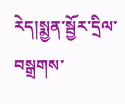རེད།སྨྱན་སྦྱོར་དྲིལ་བསྒྲགས་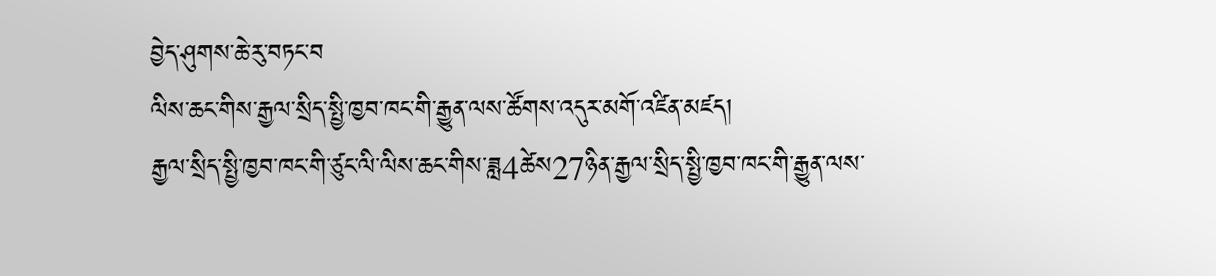བྱེད་ཤུགས་ཆེ་རུ་བཏང་བ
ལིས་ཆང་གིས་རྒྱལ་སྲིད་སྤྱི་ཁྱབ་ཁང་གི་རྒྱུན་ལས་ཚོགས་འདུར་མགོ་འཛིན་མཛད།
རྒྱལ་སྲིད་སྤྱི་ཁྱབ་ཁང་གི་ཙུང་ལི་ལིས་ཆང་གིས་ཟླ4ཚེས27ཉིན་རྒྱལ་སྲིད་སྤྱི་ཁྱབ་ཁང་གི་རྒྱུན་ལས་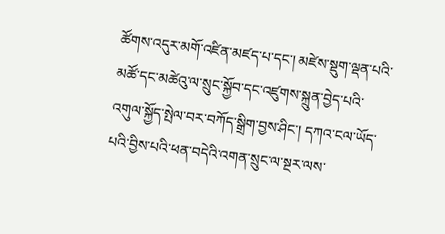ཚོགས་འདུར་མགོ་འཛིན་མཛད་པ་དང་། མཛེས་སྡུག་ལྡན་པའི་མཚོ་དང་མཚེའུ་ལ་སྲུང་སྐྱོབ་དང་འཛུགས་སྐྲུན་བྱེད་པའི་འགུལ་སྐྱོད་སྤེལ་བར་བཀོད་སྒྲིག་བྱས་ཤིང་། དཀའ་ངལ་ཡོད་པའི་བྱིས་པའི་ཕན་བདེའི་འགན་སྲུང་ལ་སྔར་ལས་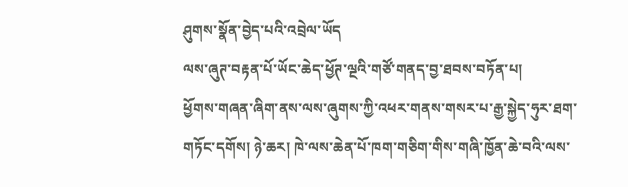ཤུགས་སྣོན་བྱེད་པའི་འབྲེལ་ཡོད
ལས་ཞུཊ་བརྟན་པོ་ཡོང་ཆེད་ཕྱོཊ་ལྔའི་གཙོ་གནད་བྱ་ཐབས་བཏོན་པ།
ཕྱོགས་གཞན་ཞིག་ནས་ལས་ཞུགས་ཀྱི་འཕར་གནས་གསར་པ་རྒྱ་སྐྱེད་ཧུར་ཐག་གཏོང་དགོས། ཉེ་ཆར། ཁེ་ལས་ཆེན་པོ་ཁག་གཅིག་གིས་གཞི་ཁྱོན་ཆེ་བའི་ལས་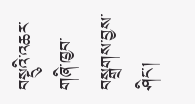བསྡུའི་འཆར་གཞི་ཁྱབ་བསྒྲགས་བྱས་ཤིང་།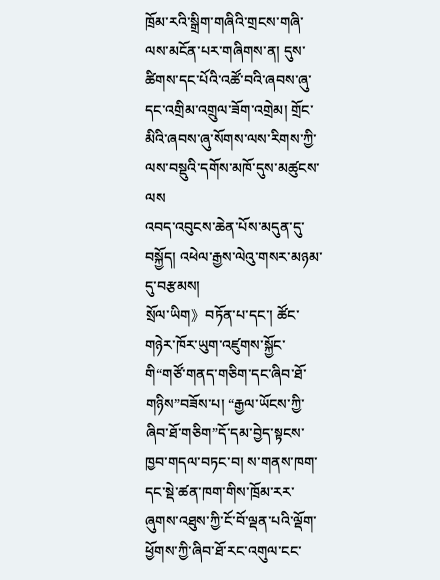ཁྲོམ་རའི་སྒྲིག་གཞིའི་གྲངས་གཞི་ལས་མངོན་པར་གཞིགས་ན། དུས་ཚིགས་དང་པོའི་འཚོ་བའི་ཞབས་ཞུ་དང་འགྲིམ་འགྲུལ་ཟོག་འགྲེམ། གྲོང་མིའི་ཞབས་ཞུ་སོགས་ལས་རིགས་ཀྱི་ལས་བསྡུའི་དགོས་མཁོ་དུས་མཚུངས་ལས
འབད་འབུངས་ཆེན་པོས་མདུན་དུ་བསྐྱོད། འཕེལ་རྒྱས་ལེའུ་གསར་མཉམ་དུ་བརྩམས།
སྲོལ་ཡིག》བཏོན་པ་དང་། ཚོང་གཉེར་ཁོར་ཡུག་འཛུགས་སྐྱོང་གི“གཙོ་གནད་གཅིག་དང་ཞིབ་ཐོ་གཉིས”བཟོས་པ། “རྒྱལ་ཡོངས་ཀྱི་ཞིབ་ཐོ་གཅིག”དོ་དམ་བྱེད་སྟངས་ཁྱབ་གདལ་བཏང་བ། ས་གནས་ཁག་དང་སྡེ་ཚན་ཁག་གིས་ཁྲོམ་རར་ཞུགས་འཐུས་ཀྱི་ངོ་བོ་ལྡན་པའི་ལྡོག་ཕྱོགས་ཀྱི་ཞིབ་ཐོ་རང་འགུལ་ངང་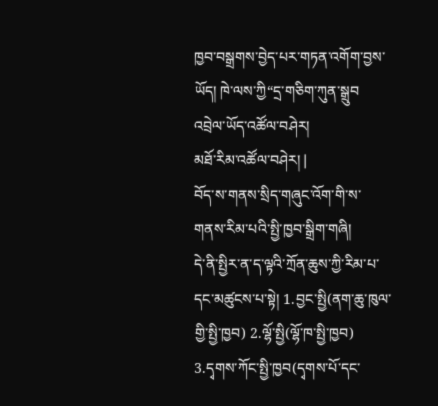ཁྱབ་བསྒྲགས་བྱེད་པར་གཏན་འགོག་བྱས་ཡོད། ཁེ་ལས་ཀྱི“དྲ་གཅིག་ཀུན་སྒྲུབ
འབྲེལ་ཡོད་འཚོལ་བཤེར།
མཐོ་རིམ་འཚོལ་བཤེར། |
བོད་ས་གནས་སྲིད་གཞུང་འོག་གི་ས་གནས་རིམ་པའི་སྤྱི་ཁྱབ་སྒྲིག་གཞི།
དེ་ནི་སྤྱིར་ན་ད་ལྟའི་ཀྲོན་ཆུས་ཀྱི་རིམ་པ་དང་མཚུངས་པ་སྟེ། 1.བྱང་སྤྱི(ནག་ཆུ་ཁུལ་གྱི་སྤྱི་ཁྱབ) 2.ལྷོ་སྤྱི(ལྷོ་ཁ་སྤྱི་ཁྱབ) 3.དྭགས་ཀོང་སྤྱི་ཁྱབ(དྭགས་པོ་དང་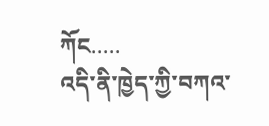ཀོང.....
འདི་ནི་ཁྱེད་ཀྱི་བཀའ་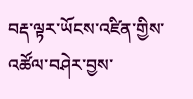བརྡ་ལྟར་ཡོངས་འཛིན་གྱིས་འཚོལ་བཤེར་བྱས་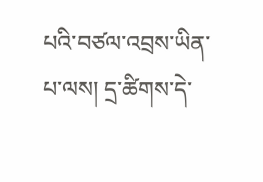པའི་བཙལ་འབྲས་ཡིན་པ་ལས། དྲ་ཚིགས་དེ་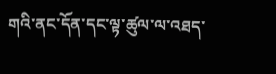གའི་ནང་དོན་དང་ལྟ་ཚུལ་ལ་འཐད་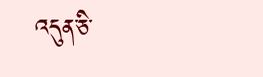འདུན་ཅི་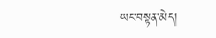ཡང་བསྟན་མེད།